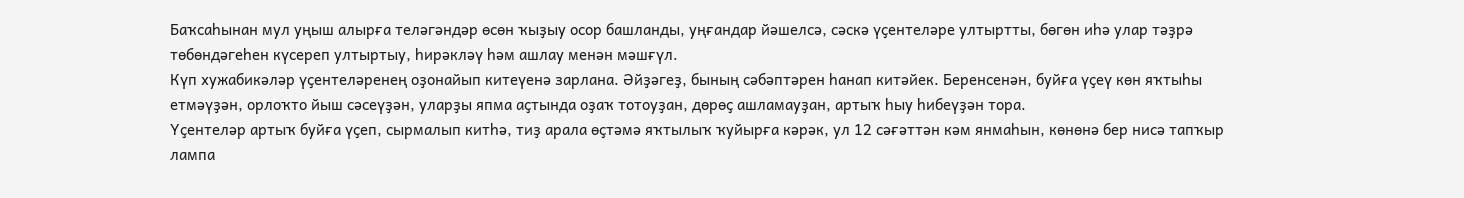Баҡсаһынан мул уңыш алырға теләгәндәр өсөн ҡыҙыу осор башланды, уңғандар йәшелсә, сәскә үҫентеләре ултыртты, бөгөн иһә улар тәҙрә төбөндәгеһен күсереп ултыртыу, һирәкләү һәм ашлау менән мәшғүл.
Күп хужабикәләр үҫентеләренең оҙонайып китеүенә зарлана. Әйҙәгеҙ, бының сәбәптәрен һанап китәйек. Беренсенән, буйға үҫеү көн яҡтыһы етмәүҙән, орлоҡто йыш сәсеүҙән, уларҙы япма аҫтында оҙаҡ тотоуҙан, дөрөҫ ашламауҙан, артыҡ һыу һибеүҙән тора.
Үҫентеләр артыҡ буйға үҫеп, сырмалып китһә, тиҙ арала өҫтәмә яҡтылыҡ ҡуйырға кәрәк, ул 12 сәғәттән кәм янмаһын, көнөнә бер нисә тапҡыр лампа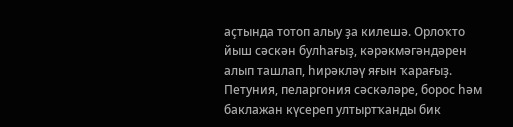аҫтында тотоп алыу ҙа килешә. Орлоҡто йыш сәскән булһағыҙ, кәрәкмәгәндәрен алып ташлап, һирәкләү яғын ҡарағыҙ. Петуния, пеларгония сәскәләре, борос һәм баклажан күсереп ултыртҡанды бик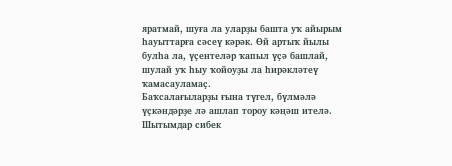яратмай, шуға ла уларҙы башта уҡ айырым һауыттарға сәсеү кәрәк. Өй артыҡ йылы булһа ла, үҫентеләр ҡапыл үҫә башлай, шулай уҡ һыу ҡойоуҙы ла һирәкләтеү ҡамасауламаҫ.
Баҡсалағыларҙы ғына түгел, бүлмәлә үҫкәндәрҙе лә ашлап тороу кәңәш ителә. Шытымдар сибек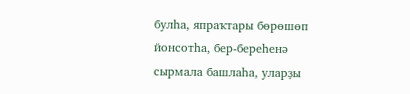булһа, япраҡтары бөрөшөп йонсотһа, бер-береһенә сырмала башлаһа, уларҙы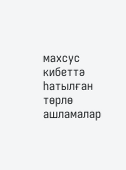махсус кибеттә һатылған төрлө ашламалар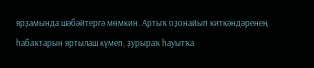ярҙамында шәбәйтергә мөмкин. Артыҡ оҙонайып киткәндәренең һабаҡтарын яртылаш күмеп, ҙурыраҡ һауытҡа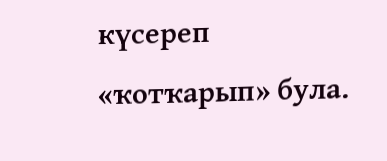күсереп «ҡотҡарып» була.